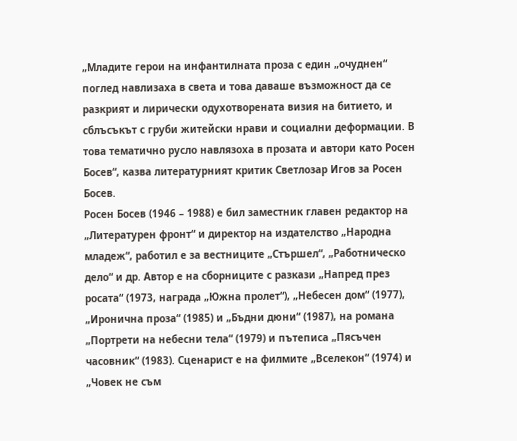„Младите герои на инфантилната проза с един „очуднен“ поглед навлизаха в света и това даваше възможност да се разкрият и лирически одухотворената визия на битието, и сблъсъкът с груби житейски нрави и социални деформации. В това тематично русло навлязоха в прозата и автори като Росен Босев“, казва литературният критик Светлозар Игов за Росен Босев.
Росен Босев (1946 – 1988) е бил заместник главен редактор на „Литературен фронт“ и директор на издателство „Народна младеж“, работил е за вестниците „Стършел“, „Работническо дело“ и др. Автор е на сборниците с разкази „Напред през росата“ (1973, награда „Южна пролет“), „Небесен дом“ (1977), „Иронична проза“ (1985) и „Бъдни дюни“ (1987), на романа „Портрети на небесни тела“ (1979) и пътеписа „Пясъчен часовник“ (1983). Сценарист е на филмите „Вселекон“ (1974) и „Човек не съм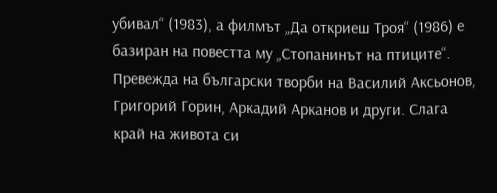убивал“ (1983), а филмът „Да откриеш Троя“ (1986) е базиран на повестта му „Стопанинът на птиците“. Превежда на български творби на Василий Аксьонов, Григорий Горин, Аркадий Арканов и други. Слага край на живота си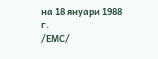на 18 януари 1988 г.
/ЕМС/